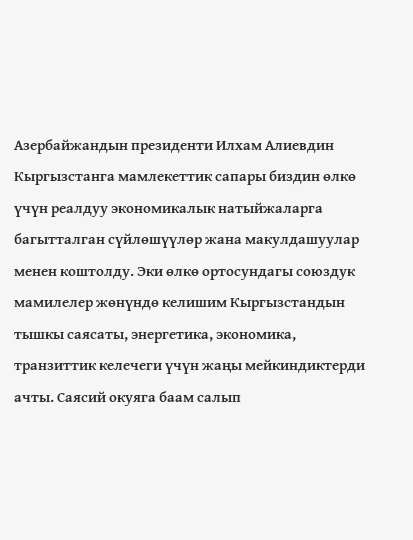Азербайжандын президенти Илхам Алиевдин Кыргызстанга мамлекеттик сапары биздин өлкө үчүн реалдуу экономикалык натыйжаларга багытталган сүйлөшүүлөр жана макулдашуулар менен коштолду. Эки өлкө ортосундагы союздук мамилелер жөнүндө келишим Кыргызстандын тышкы саясаты, энергетика, экономика, транзиттик келечеги үчүн жаңы мейкиндиктерди ачты. Саясий окуяга баам салып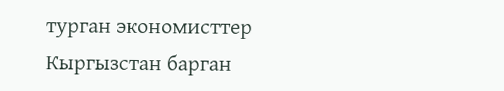турган экономисттер Кыргызстан барган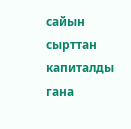сайын сырттан капиталды гана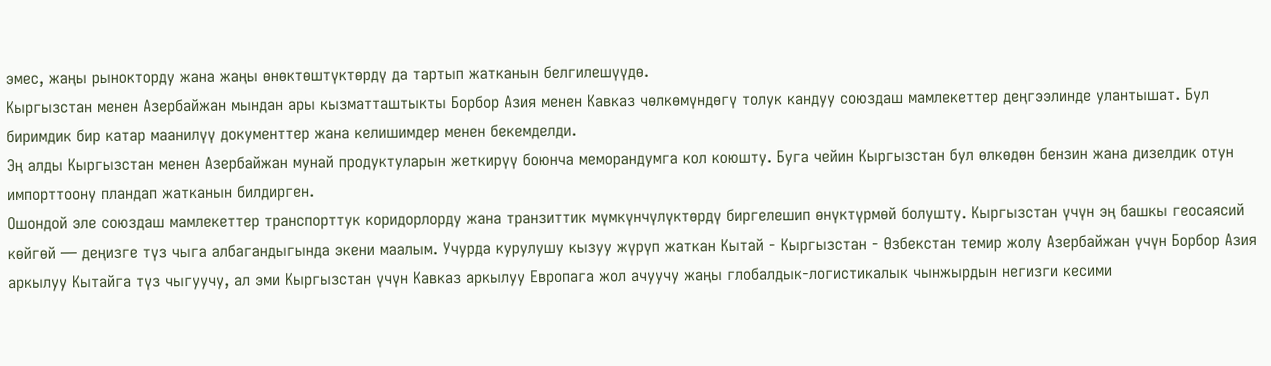эмес, жаңы рынокторду жана жаңы өнөктөштүктөрдү да тартып жатканын белгилешүүдө.
Кыргызстан менен Азербайжан мындан ары кызматташтыкты Борбор Азия менен Кавказ чөлкөмүндөгү толук кандуу союздаш мамлекеттер деңгээлинде улантышат. Бул биримдик бир катар маанилүү документтер жана келишимдер менен бекемделди.
Эң алды Кыргызстан менен Азербайжан мунай продуктуларын жеткирүү боюнча меморандумга кол коюшту. Буга чейин Кыргызстан бул өлкөдөн бензин жана дизелдик отун импорттоону пландап жатканын билдирген.
Ошондой эле союздаш мамлекеттер транспорттук коридорлорду жана транзиттик мүмкүнчүлүктөрдү биргелешип өнүктүрмөй болушту. Кыргызстан үчүн эң башкы геосаясий көйгөй — деңизге түз чыга албагандыгында экени маалым. Учурда курулушу кызуу жүрүп жаткан Кытай - Кыргызстан - Өзбекстан темир жолу Азербайжан үчүн Борбор Азия аркылуу Кытайга түз чыгуучу, ал эми Кыргызстан үчүн Кавказ аркылуу Европага жол ачуучу жаңы глобалдык-логистикалык чынжырдын негизги кесими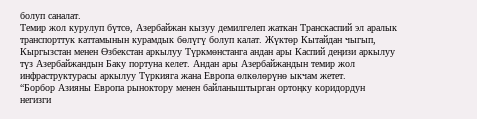болуп саналат.
Темир жол курулуп бүтсө, Азербайжан кызуу демилгелеп жаткан Транскаспий эл аралык транспорттук каттамынын курамдык бөлүгү болуп калат. Жүктөр Кытайдан чыгып, Кыргызстан менен Өзбекстан аркылуу Түркмөнстанга андан ары Каспий деңизи аркылуу түз Азербайжандын Баку портуна келет. Андан ары Азербайжандын темир жол инфраструктурасы аркылуу Түркияга жана Европа өлкөлөрүнө ыкчам жетет.
“Борбор Азияны Европа рыноктору менен байланыштырган ортоңку коридордун негизги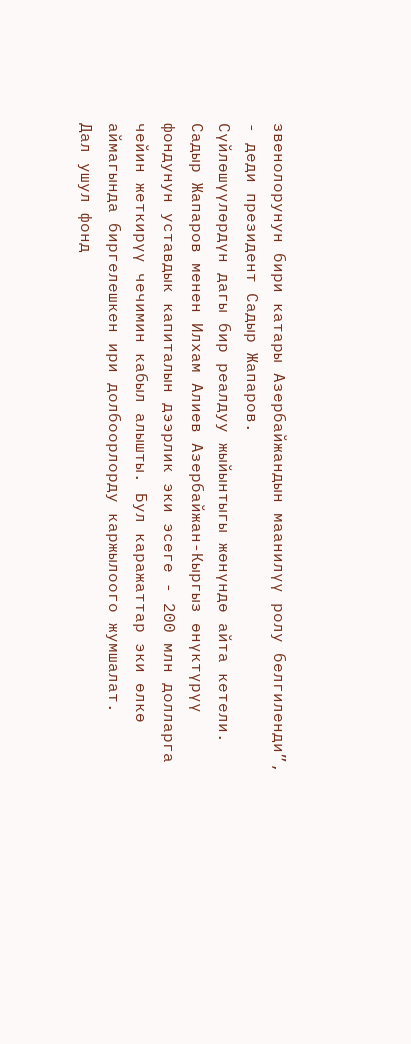звенолорунун бири катары Азербайжандын маанилүү ролу белгиленди”, - деди президент Садыр Жапаров.
Сүйлөшүүлөрдүн дагы бир реалдуу жыйынтыгы жөнүндө айта кетели. Садыр Жапаров менен Илхам Алиев Азербайжан-Кыргыз өнүктүрүү фондунун уставдык капиталын дээрлик эки эсеге - 200 млн долларга чейин жеткирүү чечимин кабыл алышты. Бул каражаттар эки өлкө аймагында биргелешкен ири долбоорлорду каржылоого жумшалат.
Дал ушул фонд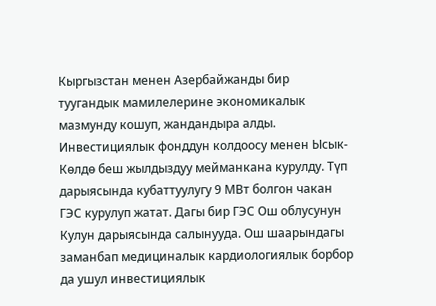Кыргызстан менен Азербайжанды бир туугандык мамилелерине экономикалык мазмунду кошуп, жандандыра алды. Инвестициялык фонддун колдоосу менен Ысык-Көлдө беш жылдыздуу мейманкана курулду. Түп дарыясында кубаттуулугу 9 МВт болгон чакан ГЭС курулуп жатат. Дагы бир ГЭС Ош облусунун Кулун дарыясында салынууда. Ош шаарындагы заманбап медициналык кардиологиялык борбор да ушул инвестициялык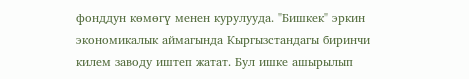фонддун көмөгү менен курулууда. "Бишкек" эркин экономикалык аймагында Кыргызстандагы биринчи килем заводу иштеп жатат. Бул ишке ашырылып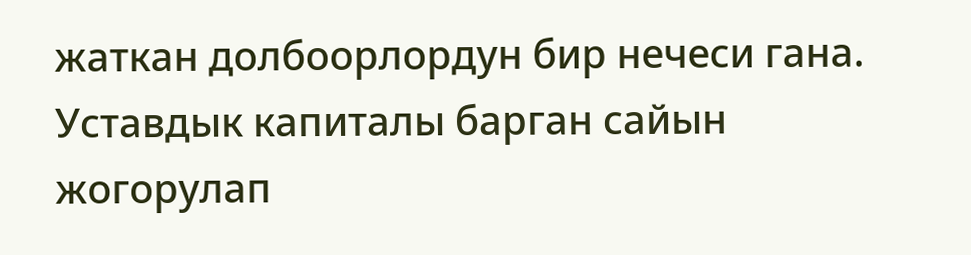жаткан долбоорлордун бир нечеси гана.
Уставдык капиталы барган сайын жогорулап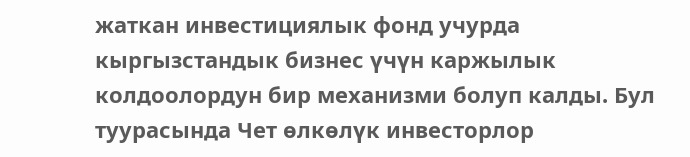жаткан инвестициялык фонд учурда кыргызстандык бизнес үчүн каржылык колдоолордун бир механизми болуп калды. Бул туурасында Чет өлкөлүк инвесторлор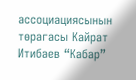ассоциациясынын төрагасы Кайрат Итибаев “Кабар”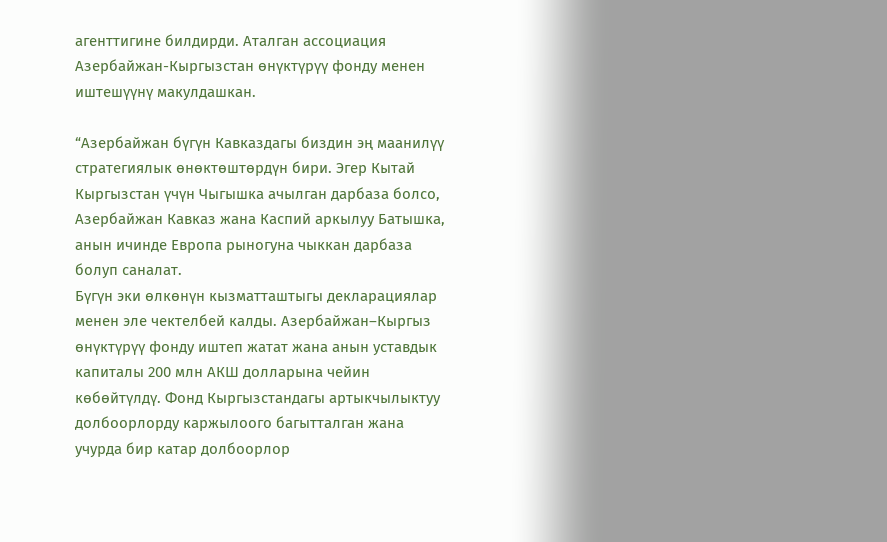агенттигине билдирди. Аталган ассоциация Азербайжан-Кыргызстан өнүктүрүү фонду менен иштешүүнү макулдашкан.

“Азербайжан бүгүн Кавказдагы биздин эң маанилүү стратегиялык өнөктөштөрдүн бири. Эгер Кытай Кыргызстан үчүн Чыгышка ачылган дарбаза болсо, Азербайжан Кавказ жана Каспий аркылуу Батышка, анын ичинде Европа рыногуна чыккан дарбаза болуп саналат.
Бүгүн эки өлкөнүн кызматташтыгы декларациялар менен эле чектелбей калды. Азербайжан–Кыргыз өнүктүрүү фонду иштеп жатат жана анын уставдык капиталы 200 млн АКШ долларына чейин көбөйтүлдү. Фонд Кыргызстандагы артыкчылыктуу долбоорлорду каржылоого багытталган жана учурда бир катар долбоорлор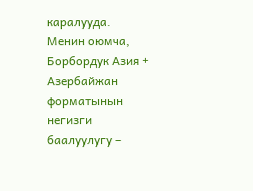каралууда.
Менин оюмча, Борбордук Азия + Азербайжан форматынын негизги баалуулугу –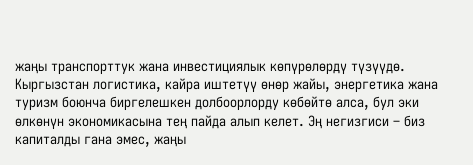жаңы транспорттук жана инвестициялык көпүрөлөрдү түзүүдө. Кыргызстан логистика, кайра иштетүү өнөр жайы, энергетика жана туризм боюнча биргелешкен долбоорлорду көбөйтө алса, бул эки өлкөнүн экономикасына тең пайда алып келет. Эң негизгиси – биз капиталды гана эмес, жаңы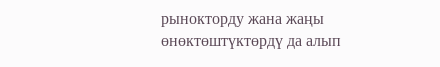рынокторду жана жаңы өнөктөштүктөрдү да алып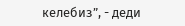келебиз”, - деди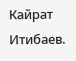Кайрат Итибаев.